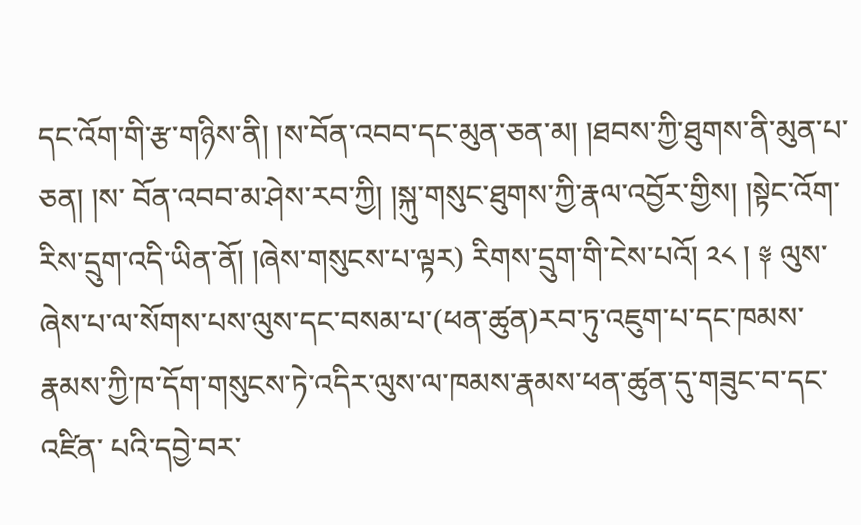དང་འོག་གི་རྩ་གཉིས་ནི། །ས་བོན་འབབ་དང་མུན་ཅན་མ། །ཐབས་ཀྱི་ཐུགས་ནི་མུན་པ་ཅན། །ས་ བོན་འབབ་མ་ཤེས་རབ་ཀྱི། །སྐུ་གསུང་ཐུགས་ཀྱི་རྣལ་འབྱོར་གྱིས། །སྟེང་འོག་རིས་དྲུག་འདི་ཡིན་ནོ། །ཞེས་གསུངས་པ་ལྟར) རིགས་དྲུག་གི་ངེས་པའོ། ༢༨ ། ༈ ལུས་ཞེས་པ་ལ་སོགས་པས་ལུས་དང་བསམ་པ་(ཕན་ཚུན)རབ་ཏུ་འཇུག་པ་དང་ཁམས་ རྣམས་ཀྱི་ཁ་དོག་གསུངས་ཏེ་འདིར་ལུས་ལ་ཁམས་རྣམས་ཕན་ཚུན་དུ་གཟུང་བ་དང་འཛིན་ པའི་དབྱེ་བར་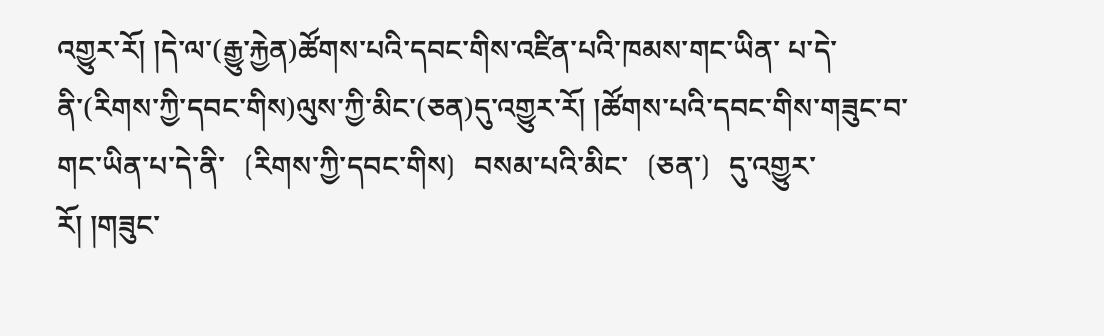འགྱུར་རོ། །དེ་ལ་(རྒྱུ་རྐྱེན)ཚོགས་པའི་དབང་གིས་འཛིན་པའི་ཁམས་གང་ཡིན་ པ་དེ་ནི་(རིགས་ཀྱི་དབང་གིས)ལུས་ཀྱི་མིང་(ཅན)དུ་འགྱུར་རོ། །ཚོགས་པའི་དབང་གིས་གཟུང་བ་ གང་ཡིན་པ་དེ་ནི་〔རིགས་ཀྱི་དབང་གིས〕བསམ་པའི་མིང་〔ཅན་〕དུ་འགྱུར་རོ། །གཟུང་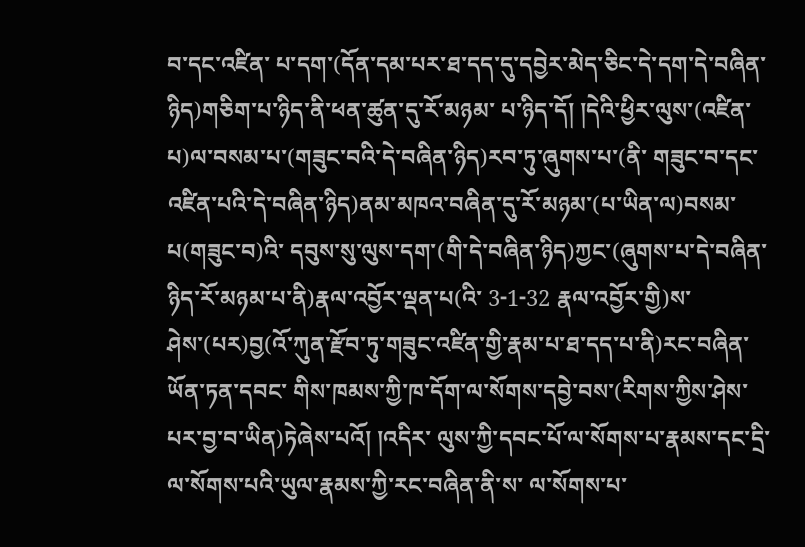བ་དང་འཛིན་ པ་དག་(དོན་དམ་པར་ཐ་དད་དུ་དབྱེར་མེད་ཅིང་དེ་དག་དེ་བཞིན་ཉིད)གཅིག་པ་ཉིད་ནི་ཕན་ཚུན་དུ་རོ་མཉམ་ པ་ཉིད་དོ། །དེའི་ཕྱིར་ལུས་(འཛིན་པ)ལ་བསམ་པ་(གཟུང་བའི་དེ་བཞིན་ཉིད)རབ་ཏུ་ཞུགས་པ་(ནི་ གཟུང་བ་དང་འཛིན་པའི་དེ་བཞིན་ཉིད)ནམ་མཁའ་བཞིན་དུ་རོ་མཉམ་(པ་ཡིན་ལ)བསམ་པ(གཟུང་བ)འི་ དབུས་སུ་ལུས་དག་(གི་དེ་བཞིན་ཉིད)ཀྱང་(ཞུགས་པ་དེ་བཞིན་ཉིད་རོ་མཉམ་པ་ནི)རྣལ་འབྱོར་ལྡན་པ(འི་ 3-1-32 རྣལ་འབྱོར་གྱི)ས་ཤེས་(པར)བྱ(འོ་ཀུན་རྫོབ་ཏུ་གཟུང་འཛིན་གྱི་རྣམ་པ་ཐ་དད་པ་ནི)རང་བཞིན་ཡོན་ཏན་དབང་ གིས་ཁམས་ཀྱི་ཁ་དོག་ལ་སོགས་དབྱེ་བས་(རིགས་ཀྱིས་ཤེས་པར་བྱ་བ་ཡིན)ཏེཞེས་པའོ། །འདིར་ ལུས་ཀྱི་དབང་པོ་ལ་སོགས་པ་རྣམས་དང་དྲི་ལ་སོགས་པའི་ཡུལ་རྣམས་ཀྱི་རང་བཞིན་ནི་ས་ ལ་སོགས་པ་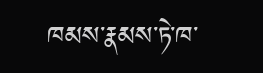ཁམས་རྣམས་ཏེ་ཁ་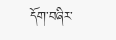དོག་བཞིར་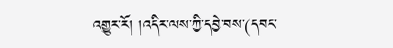འགྱུར་རོ། །འདིར་ལས་ཀྱི་དབྱེ་བས་(དབང་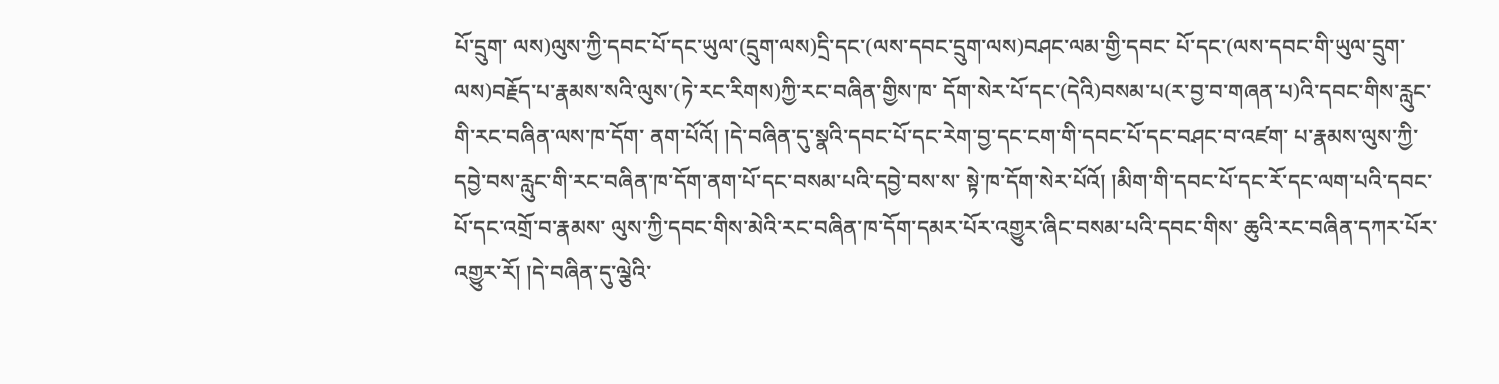པོ་དྲུག་ ལས)ལུས་ཀྱི་དབང་པོ་དང་ཡུལ་(དྲུག་ལས)དྲི་དང་(ལས་དབང་དྲུག་ལས)བཤང་ལམ་གྱི་དབང་ པོ་དང་(ལས་དབང་གི་ཡུལ་དྲུག་ལས)བརྗོད་པ་རྣམས་སའི་ལུས་(ཏེ་རང་རིགས)ཀྱི་རང་བཞིན་གྱིས་ཁ་ དོག་སེར་པོ་དང་(དེའི)བསམ་པ(ར་བྱ་བ་གཞན་པ)འི་དབང་གིས་རླུང་གི་རང་བཞིན་ལས་ཁ་དོག་ ནག་པོའོ། །དེ་བཞིན་དུ་སྣའི་དབང་པོ་དང་རེག་བྱ་དང་ངག་གི་དབང་པོ་དང་བཤང་བ་འཛག་ པ་རྣམས་ལུས་ཀྱི་དབྱེ་བས་རླུང་གི་རང་བཞིན་ཁ་དོག་ནག་པོ་དང་བསམ་པའི་དབྱེ་བས་ས་ སྟེ་ཁ་དོག་སེར་པོའོ། །མིག་གི་དབང་པོ་དང་རོ་དང་ལག་པའི་དབང་པོ་དང་འགྲོ་བ་རྣམས་ ལུས་ཀྱི་དབང་གིས་མེའི་རང་བཞིན་ཁ་དོག་དམར་པོར་འགྱུར་ཞིང་བསམ་པའི་དབང་གིས་ ཆུའི་རང་བཞིན་དཀར་པོར་འགྱུར་རོ། །དེ་བཞིན་དུ་ལྕེའི་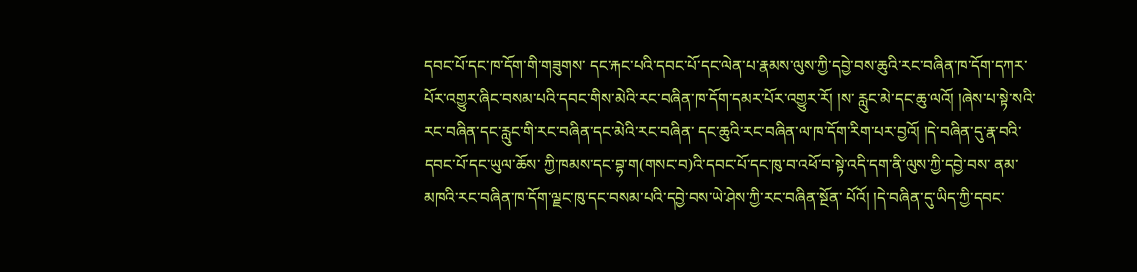དབང་པོ་དང་ཁ་དོག་གི་གཟུགས་ དང་རྐང་པའི་དབང་པོ་དང་ལེན་པ་རྣམས་ལུས་ཀྱི་དབྱེ་བས་ཆུའི་རང་བཞིན་ཁ་དོག་དཀར་ པོར་འགྱུར་ཞིང་བསམ་པའི་དབང་གིས་མེའི་རང་བཞིན་ཁ་དོག་དམར་པོར་འགྱུར་རོ། །ས་ རླུང་མེ་དང་ཆུ་ལའོ། །ཞེས་པ་སྟེ་སའི་རང་བཞིན་དང་རླུང་གི་རང་བཞིན་དང་མེའི་རང་བཞིན་ དང་ཆུའི་རང་བཞིན་ལ་ཁ་དོག་རིག་པར་བྱའོ། །དེ་བཞིན་དུ་རྣ་བའི་དབང་པོ་དང་ཡུལ་ཆོས་ ཀྱི་ཁམས་དང་བྷ་ག(གསང་བ)འི་དབང་པོ་དང་ཁུ་བ་འཕོ་བ་སྟེ་འདི་དག་ནི་ལུས་ཀྱི་དབྱེ་བས་ ནམ་མཁའི་རང་བཞིན་ཁ་དོག་ལྗང་ཁུ་དང་བསམ་པའི་དབྱེ་བས་ཡེ་ཤེས་ཀྱི་རང་བཞིན་སྔོན་ པོའོ། །དེ་བཞིན་དུ་ཡིད་ཀྱི་དབང་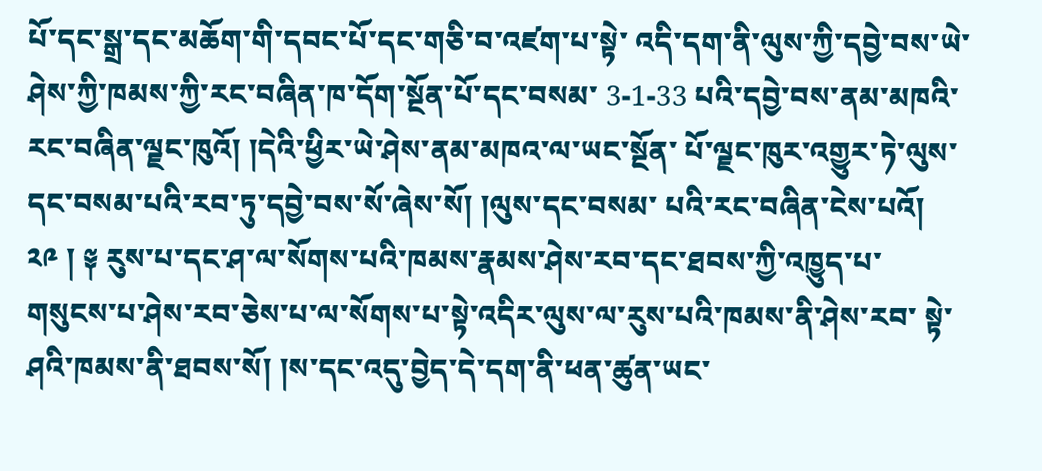པོ་དང་སྒྲ་དང་མཆོག་གི་དབང་པོ་དང་གཅི་བ་འཛག་པ་སྟེ་ འདི་དག་ནི་ལུས་ཀྱི་དབྱེ་བས་ཡེ་ཤེས་ཀྱི་ཁམས་ཀྱི་རང་བཞིན་ཁ་དོག་སྔོན་པོ་དང་བསམ་ 3-1-33 པའི་དབྱེ་བས་ནམ་མཁའི་རང་བཞིན་ལྗང་ཁུའོ། །དེའི་ཕྱིར་ཡེ་ཤེས་ནམ་མཁའ་ལ་ཡང་སྔོན་ པོ་ལྗང་ཁུར་འགྱུར་ཏེ་ལུས་དང་བསམ་པའི་རབ་ཏུ་དབྱེ་བས་སོ་ཞེས་སོ། །ལུས་དང་བསམ་ པའི་རང་བཞིན་ངེས་པའོ། ༢༩ ། ༈ རུས་པ་དང་ཤ་ལ་སོགས་པའི་ཁམས་རྣམས་ཤེས་རབ་དང་ཐབས་ཀྱི་འཁྱུད་པ་ གསུངས་པ་ཤེས་རབ་ཅེས་པ་ལ་སོགས་པ་སྟེ་འདིར་ལུས་ལ་རུས་པའི་ཁམས་ནི་ཤེས་རབ་ སྟེ་ཤའི་ཁམས་ནི་ཐབས་སོ། །ས་དང་འདུ་བྱེད་དེ་དག་ནི་ཕན་ཚུན་ཡང་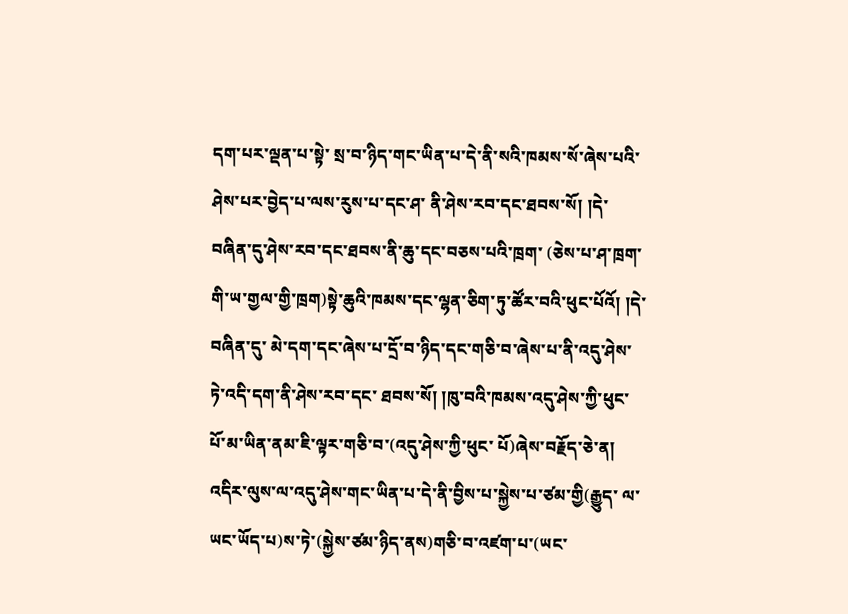དག་པར་ལྡན་པ་སྟེ་ སྲ་བ་ཉིད་གང་ཡིན་པ་དེ་ནི་སའི་ཁམས་སོ་ཞེས་པའི་ཤེས་པར་བྱེད་པ་ལས་རུས་པ་དང་ཤ་ ནི་ཤེས་རབ་དང་ཐབས་སོ། །དེ་བཞིན་དུ་ཤེས་རབ་དང་ཐབས་ནི་ཆུ་དང་བཅས་པའི་ཁྲག་ (ཅེས་པ་ཤ་ཁྲག་གི་ཡ་གྱལ་གྱི་ཁྲག)སྟེ་ཆུའི་ཁམས་དང་ལྷན་ཅིག་ཏུ་ཚོར་བའི་ཕུང་པོའོ། །དེ་བཞིན་དུ་ མེ་དག་དང་ཞེས་པ་དྲོ་བ་ཉིད་དང་གཅི་བ་ཞེས་པ་ནི་འདུ་ཤེས་ཏེ་འདི་དག་ནི་ཤེས་རབ་དང་ ཐབས་སོ། །ཁུ་བའི་ཁམས་འདུ་ཤེས་ཀྱི་ཕུང་པོ་མ་ཡིན་ནམ་ཇི་ལྟར་གཅི་བ་(འདུ་ཤེས་ཀྱི་ཕུང་ པོ)ཞེས་བརྗོད་ཅེ་ན། འདིར་ལུས་ལ་འདུ་ཤེས་གང་ཡིན་པ་དེ་ནི་བྱིས་པ་སྐྱེས་པ་ཙམ་གྱི(རྒྱུད་ ལ་ཡང་ཡོད་པ)ས་ཏེ་(སྐྱེས་ཙམ་ཉིད་ནས)གཅི་བ་འཛག་པ་(ཡང་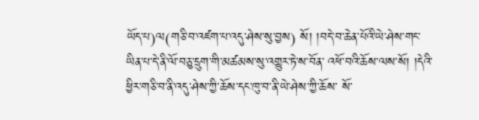ཡོད་པ)ལ(གཅི་བ་འཛག་པ་འདུ་ཤེས་སུ་བྱས) སོ། །བདེ་བ་ཆེན་པོའི་ཡེ་ཤེས་གང་ཡིན་པ་དེ་ནི་ལོ་བཅུ་དྲུག་གི་མཚམས་སུ་འགྱུར་ཏེ་ས་བོན་ འཕོ་བའི་ཆོས་ལས་སོ། །དེའི་ཕྱིར་གཅི་བ་ནི་འདུ་ཤེས་ཀྱི་ཆོས་དང་ཁུ་བ་ནི་ཡེ་ཤེས་ཀྱི་ཆོས་ སོ་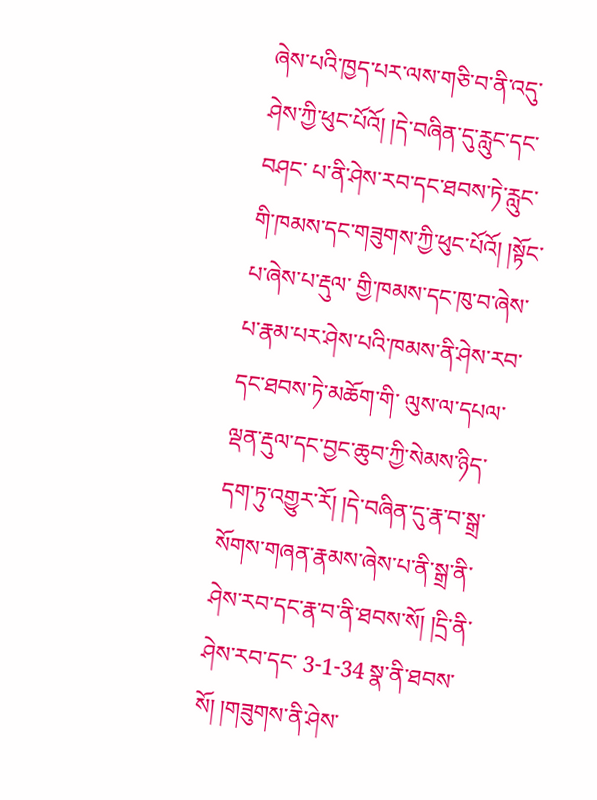ཞེས་པའི་ཁྱད་པར་ལས་གཅི་བ་ནི་འདུ་ཤེས་ཀྱི་ཕུང་པོའོ། །དེ་བཞིན་དུ་རླུང་དང་བཤང་ པ་ནི་ཤེས་རབ་དང་ཐབས་ཏེ་རླུང་གི་ཁམས་དང་གཟུགས་ཀྱི་ཕུང་པོའོ། །སྟོང་པ་ཞེས་པ་རྡུལ་ གྱི་ཁམས་དང་ཁུ་བ་ཞེས་པ་རྣམ་པར་ཤེས་པའི་ཁམས་ནི་ཤེས་རབ་དང་ཐབས་ཏེ་མཆོག་གི་ ལུས་ལ་དཔལ་ལྡན་རྡུལ་དང་བྱང་ཆུབ་ཀྱི་སེམས་ཉིད་དག་ཏུ་འགྱུར་རོ། །དེ་བཞིན་དུ་རྣ་བ་སྒྲ་ སོགས་གཞན་རྣམས་ཞེས་པ་ནི་སྒྲ་ནི་ཤེས་རབ་དང་རྣ་བ་ནི་ཐབས་སོ། །དྲི་ནི་ཤེས་རབ་དང་ 3-1-34 སྣ་ནི་ཐབས་སོ། །གཟུགས་ནི་ཤེས་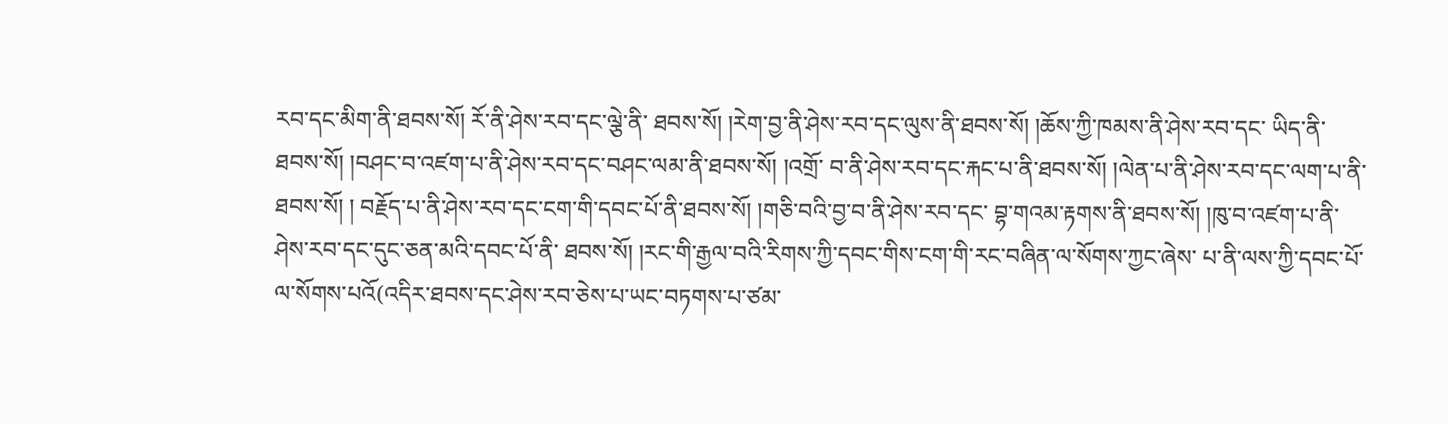རབ་དང་མིག་ནི་ཐབས་སོ། རོ་ནི་ཤེས་རབ་དང་ལྕེ་ནི་ ཐབས་སོ། །རེག་བྱ་ནི་ཤེས་རབ་དང་ལུས་ནི་ཐབས་སོ། །ཆོས་ཀྱི་ཁམས་ནི་ཤེས་རབ་དང་ ཡིད་ནི་ཐབས་སོ། །བཤང་བ་འཛག་པ་ནི་ཤེས་རབ་དང་བཤང་ལམ་ནི་ཐབས་སོ། །འགྲོ་ བ་ནི་ཤེས་རབ་དང་རྐང་པ་ནི་ཐབས་སོ། །ལེན་པ་ནི་ཤེས་རབ་དང་ལག་པ་ནི་ཐབས་སོ། ། བརྗོད་པ་ནི་ཤེས་རབ་དང་ངག་གི་དབང་པོ་ནི་ཐབས་སོ། །གཅི་བའི་བྱ་བ་ནི་ཤེས་རབ་དང་ བྷ་གའམ་རྟགས་ནི་ཐབས་སོ། །ཁུ་བ་འཛག་པ་ནི་ཤེས་རབ་དང་དུང་ཅན་མའི་དབང་པོ་ནི་ ཐབས་སོ། །རང་གི་རྒྱལ་བའི་རིགས་ཀྱི་དབང་གིས་ངག་གི་རང་བཞིན་ལ་སོགས་ཀྱང་ཞེས་ པ་ནི་ལས་ཀྱི་དབང་པོ་ལ་སོགས་པའོ(འདིར་ཐབས་དང་ཤེས་རབ་ཅེས་པ་ཡང་བཏགས་པ་ཙམ་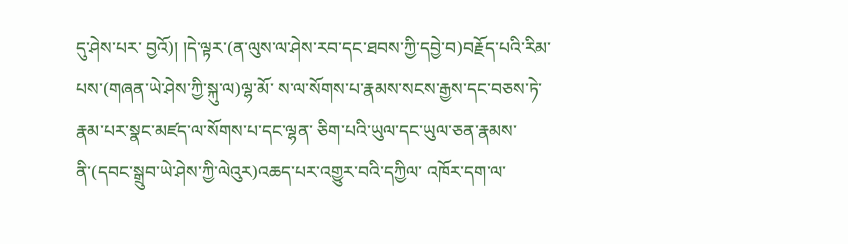དུ་ཤེས་པར་ བྱའོ)། །དེ་ལྟར་(ན་ལུས་ལ་ཤེས་རབ་དང་ཐབས་ཀྱི་དབྱེ་བ)བརྗོད་པའི་རིམ་པས་(གཞན་ཡེ་ཤེས་ཀྱི་སྐུ་ལ)ལྷ་མོ་ ས་ལ་སོགས་པ་རྣམས་སངས་རྒྱས་དང་བཅས་ཏེ་རྣམ་པར་སྣང་མཛད་ལ་སོགས་པ་དང་ལྷན་ ཅིག་པའི་ཡུལ་དང་ཡུལ་ཅན་རྣམས་ནི་(དབང་སྒྲུབ་ཡེ་ཤེས་ཀྱི་ལེའུར)འཆད་པར་འགྱུར་བའི་དཀྱིལ་ འཁོར་དག་ལ་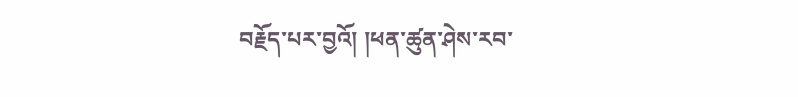བརྗོད་པར་བྱའོ། །ཕན་ཚུན་ཤེས་རབ་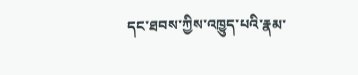དང་ཐབས་ཀྱིས་འཁྱུད་པའི་རྣམ་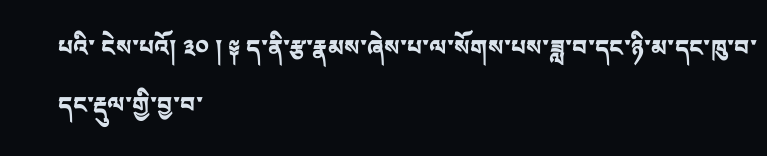པའི་ ངེས་པའོ། ༣༠ ། ༈ ད་ནི་རྩ་རྣམས་ཞེས་པ་ལ་སོགས་པས་ཟླ་བ་དང་ཉི་མ་དང་ཁུ་བ་དང་རྡུལ་གྱི་བྱ་བ་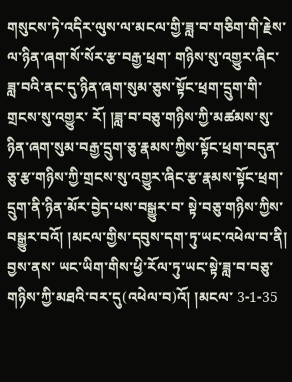གསུངས་ཏེ་འདིར་ལུས་ལ་མངལ་གྱི་ཟླ་བ་གཅིག་གི་རྗེས་ལ་ཉིན་ཞག་སོ་སོར་རྩ་བརྒྱ་ཕྲག་ གཉིས་སུ་འགྱུར་ཞིང་ཟླ་བའི་ནང་དུ་ཉིན་ཞག་སུམ་ཅུས་སྟོང་ཕྲག་དྲུག་གི་གྲངས་སུ་འགྱུར་ རོ། །ཟླ་བ་བཅུ་གཉིས་ཀྱི་མཚམས་སུ་ཉིན་ཞག་སུམ་བརྒྱ་དྲུག་ཅུ་རྣམས་ཀྱིས་སྟོང་ཕྲག་བདུན་ ཅུ་རྩ་གཉིས་ཀྱི་གྲངས་སུ་འགྱུར་ཞིང་རྩ་རྣམས་སྟོང་ཕྲག་དྲུག་ནི་ཉིན་མོར་བྱེད་པས་བསྒྱུར་བ་ སྟེ་བཅུ་གཉིས་ཀྱིས་བསྒྱུར་བའོ། །མངལ་གྱིས་དབུས་དག་ཏུ་ཡང་འཕེལ་བ་ནི། བྱས་ནས་ ཡང་ཡིག་གིས་ཕྱི་རོལ་ཏུ་ཡང་སྟེ་ཟླ་བ་བཅུ་གཉིས་ཀྱི་མཐའི་བར་དུ(འཕེལ་བ)འོ། །མངལ་ 3-1-35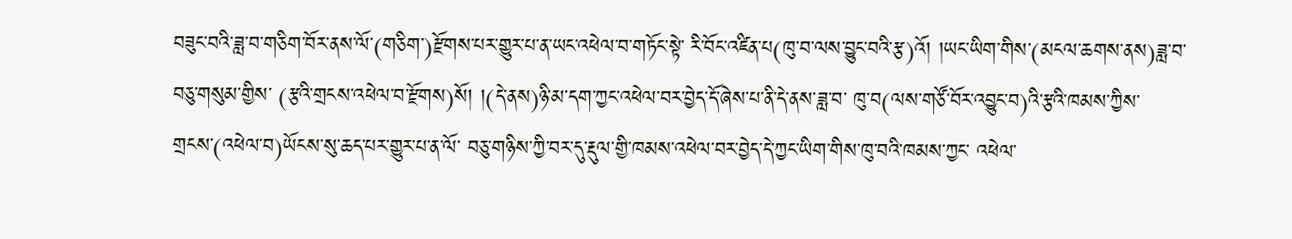བཟུང་བའི་ཟླ་བ་གཅིག་བོར་ནས་ལོ་(གཅིག་)རྫོགས་པར་གྱུར་པ་ན་ཡང་འཕེལ་བ་གཏོང་སྟེ་ རི་བོང་འཛིན་པ(ཁུ་བ་ལས་བྱུང་བའི་རྩ)འོ། །ཡང་ཡིག་གིས་(མངལ་ཆགས་ནས)ཟླ་བ་བཅུ་གསུམ་གྱིས་ (རྩའི་གྲངས་འཕེལ་བ་རྫོགས)སོ། །(དེ་ནས)ཉི་མ་དག་ཀྱང་འཕེལ་བར་བྱེད་དོ་ཞེས་པ་ནི་དེ་ནས་ཟླ་བ་ ཁུ་བ(ལས་གཙོ་བོར་འབྱུང་བ)འི་རྩའི་ཁམས་ཀྱིས་གྲངས་(འཕེལ་བ)ཡོངས་སུ་ཆད་པར་གྱུར་པ་ན་ལོ་ བཅུ་གཉིས་ཀྱི་བར་དུ་རྡུལ་གྱི་ཁམས་འཕེལ་བར་བྱེད་དེ་ཀྱང་ཡིག་གིས་ཁུ་བའི་ཁམས་ཀྱང་ འཕེལ་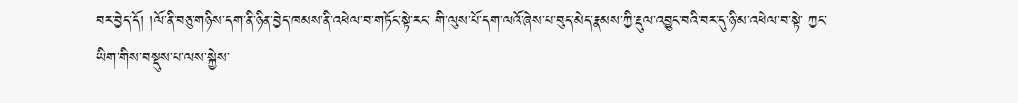བར་བྱེད་དོ། །ལོ་ནི་བཅུ་གཉིས་དག་ནི་ཉིན་བྱེད་ཁམས་ནི་འཕེལ་བ་གཏོང་སྟེ་རང་ གི་ལུས་པོ་དག་ལའོ་ཞེས་པ་བུད་མེད་རྣམས་ཀྱི་རྡུལ་འབྱུང་བའི་བར་དུ་ཉི་མ་འཕེལ་བ་སྟེ་ ཀྱང་ཡིག་གིས་བསྡུས་པ་ལས་སྐྱེས་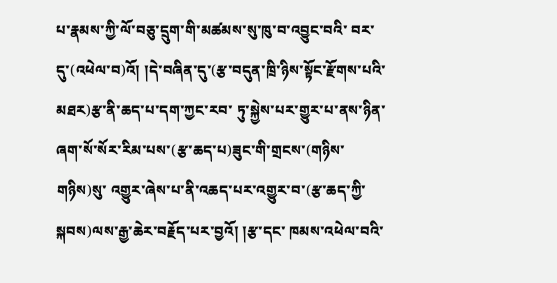པ་རྣམས་ཀྱི་ལོ་བཅུ་དྲུག་གི་མཚམས་སུ་ཁུ་བ་འབྱུང་བའི་ བར་དུ་(འཕེལ་བ)འོ། །དེ་བཞིན་དུ་(རྩ་བདུན་ཁྲི་ཉིས་སྟོང་རྫོགས་པའི་མཐར)རྩ་ནི་ཆད་པ་དག་ཀྱང་རབ་ ཏུ་སྐྱེས་པར་གྱུར་པ་ནས་ཉིན་ཞག་སོ་སོར་རིམ་པས་(རྩ་ཆད་པ)ཟུང་གི་གྲངས་(གཉིས་གཉིས)སུ་ འགྱུར་ཞེས་པ་ནི་འཆད་པར་འགྱུར་བ་(རྩ་ཆད་ཀྱི་སྐབས)ལས་རྒྱ་ཆེར་བརྗོད་པར་བྱའོ། །རྩ་དང་ ཁམས་འཕེལ་བའི་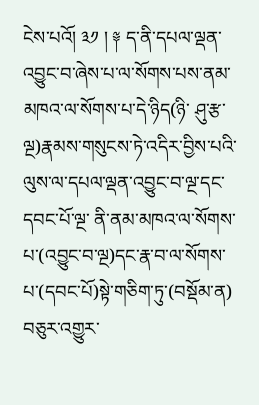ངེས་པའོ། ༣༡ ། ༈ ད་ནི་དཔལ་ལྡན་འབྱུང་བ་ཞེས་པ་ལ་སོགས་པས་ནམ་མཁའ་ལ་སོགས་པ་དེ་ཉིད(ཉི་ ཤུ་རྩ་ལྔ)རྣམས་གསུངས་ཏེ་འདིར་བྱིས་པའི་ལུས་ལ་དཔལ་ལྡན་འབྱུང་བ་ལྔ་དང་དབང་པོ་ལྔ་ ནི་ནམ་མཁའ་ལ་སོགས་པ་(འབྱུང་བ་ལྔ)དང་རྣ་བ་ལ་སོགས་པ་(དབང་པོ)སྟེ་གཅིག་ཏུ་(བསྡོམ་ན) བཅུར་འགྱུར་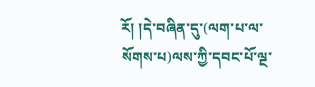རོ། །དེ་བཞིན་དུ་(ལག་པ་ལ་སོགས་པ)ལས་ཀྱི་དབང་པོ་ལྔ་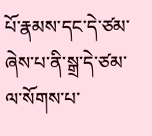པོ་རྣམས་དང་དེ་ཙམ་ ཞེས་པ་ནི་སྒྲ་དེ་ཙམ་ལ་སོགས་པ་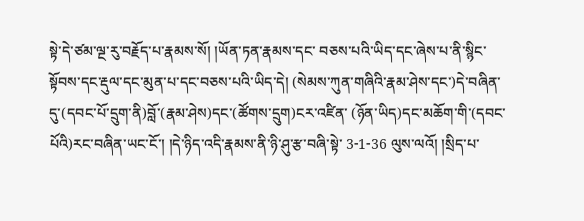སྟེ་དེ་ཙམ་ལྔ་རུ་བརྗོད་པ་རྣམས་སོ། །ཡོན་ཏན་རྣམས་དང་ བཅས་པའི་ཡིད་དང་ཞེས་པ་ནི་སྙིང་སྟོབས་དང་རྡུལ་དང་མུན་པ་དང་བཅས་པའི་ཡིད་དེ། (སེམས་ཀུན་གཞིའི་རྣམ་ཤེས་དང་)དེ་བཞིན་དུ་(དབང་པོ་དྲུག་ནི)བློ་(རྣམ་ཤེས)དང་(ཚོགས་དྲུག)ངར་འཛིན་ (ཉོན་ཡིད)དང་མཆོག་གི་(དབང་པོའི)རང་བཞིན་ཡང་ངོ་། །དེ་ཉིད་འདི་རྣམས་ནི་ཉི་ཤུ་རྩ་བཞི་སྟེ་ 3-1-36 ལུས་ལའོ། །སྲིད་པ་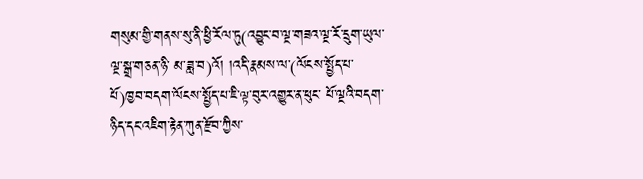གསུམ་གྱི་གནས་སུ་ནི་ཕྱི་རོལ་ཏུ(འབྱུང་བ་ལྔ་གཟའ་ལྔ་རོ་དྲུག་ཡུལ་ལྔ་སྒྲ་གཅན་ཉི་ མ་ཟླ་བ)འོ། །འདི་རྣམས་ལ་(ལོངས་སྤྱོད་པ་པོ)ཁྱབ་བདག་ལོངས་སྤྱོད་པ་ཇི་ལྟ་བུར་འགྱུར་ན་ཕུང་ པོ་ལྔའི་བདག་ཉིད་དང་འཇིག་རྟེན་ཀུན་རྫོབ་ཀྱིས་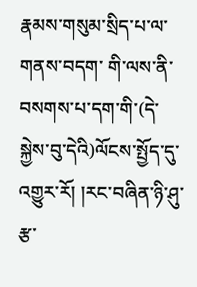རྣམས་གསུམ་སྲིད་པ་ལ་གནས་བདག་ གི་ལས་ནི་བསགས་པ་དག་གི་(དེ་སྐྱེས་བུ་དེའི)ལོངས་སྤྱོད་དུ་འགྱུར་རོ། །རང་བཞིན་ཉི་ཤུ་རྩ་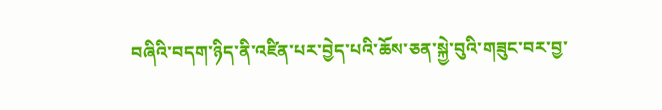བཞིའི་བདག་ཉིད་ནི་འཛིན་པར་བྱེད་པའི་ཆོས་ཅན་སྐྱེ་བུའི་གཟུང་བར་བྱ་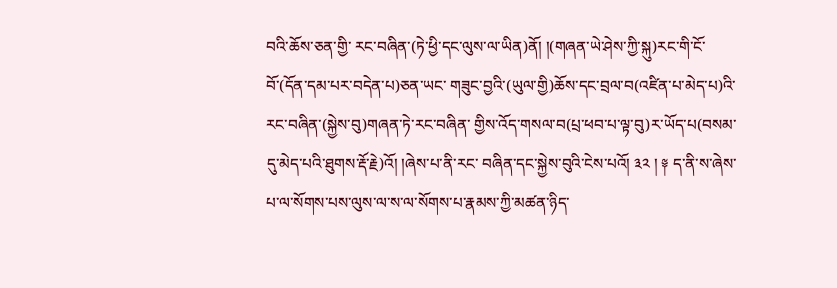བའི་ཆོས་ཅན་གྱི་ རང་བཞིན་(ཏེ་ཕྱི་དང་ལུས་ལ་ཡིན)ནོ། །(གཞན་ཡེ་ཤེས་ཀྱི་སྐུ)རང་གི་ངོ་བོ་(དོན་དམ་པར་བདེན་པ)ཅན་ཡང་ གཟུང་བྱའི་(ཡུལ་གྱི)ཆོས་དང་བྲལ་བ(འཛིན་པ་མེད་པ)འི་རང་བཞིན་(སྐྱེས་བུ)གཞན་ཏེ་རང་བཞིན་ གྱིས་འོད་གསལ་བ(པྲ་ཕབ་པ་ལྟ་བུ)ར་ཡོད་པ(བསམ་དུ་མེད་པའི་ཐུགས་རྡོ་རྗེ)འོ། །ཞེས་པ་ནི་རང་ བཞིན་དང་སྐྱེས་བུའི་ངེས་པའོ། ༣༢ ། ༈ ད་ནི་ས་ཞེས་པ་ལ་སོགས་པས་ལུས་ལ་ས་ལ་སོགས་པ་རྣམས་ཀྱི་མཚན་ཉིད་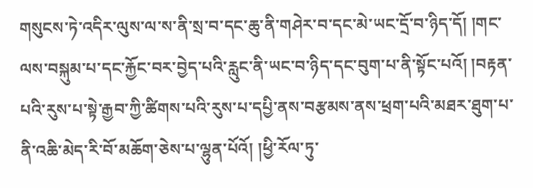གསུངས་ཏེ་འདིར་ལུས་ལ་ས་ནི་སྲ་བ་དང་ཆུ་ནི་གཤེར་བ་དང་མེ་ཡང་དྲོ་བ་ཉིད་དོ། །གང་ ལས་བསྐུམ་པ་དང་རྐྱོང་བར་བྱེད་པའི་རླུང་ནི་ཡང་བ་ཉིད་དང་བུག་པ་ནི་སྟོང་པའོ། །བརྟན་ པའི་རུས་པ་སྟེ་རྒྱབ་ཀྱི་ཚིགས་པའི་རུས་པ་དཔྱི་ནས་བརྩམས་ནས་ཕྲག་པའི་མཐར་ཐུག་པ་ ནི་འཆི་མེད་རི་བོ་མཆོག་ཅེས་པ་ལྷུན་པོའོ། །ཕྱི་རོལ་ཏུ་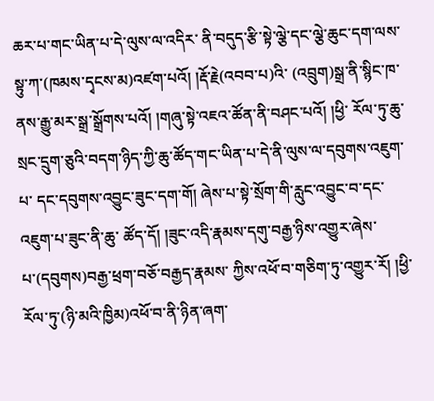ཆར་པ་གང་ཡིན་པ་དེ་ལུས་ལ་འདིར་ ནི་བདུད་རྩི་སྟེ་ལྕེ་དང་ལྕེ་ཆུང་དག་ལས་སྟུ་ཀ་(ཁམས་དྭངས་མ)འཛག་པའོ། །རྡོ་རྗེ(འབབ་པ)འི་ (འབྲུག)སྒྲ་ནི་སྙིང་ཁ་ནས་རྒྱུ་མར་སྒྲ་སྒྲོགས་པའོ། །གཞུ་སྟེ་འཇའ་ཚོན་ནི་བཤང་པའོ། །ཕྱི་ རོལ་ཏུ་ཆུ་སྲང་དྲུག་ཅུའི་བདག་ཉིད་ཀྱི་ཆུ་ཚོད་གང་ཡིན་པ་དེ་ནི་ལུས་ལ་དབུགས་འཇུག་པ་ དང་དབུགས་འབྱུང་ཟུང་དག་གོ། ཞེས་པ་སྟེ་སྲོག་གི་རླུང་འབྱུང་བ་དང་འཇུག་པ་ཟུང་ནི་ཆུ་ ཚོད་དོ། །ཟུང་འདི་རྣམས་དགུ་བརྒྱ་ཉིས་འགྱུར་ཞེས་པ་(དབུགས)བརྒྱ་ཕྲག་བཅོ་བརྒྱད་རྣམས་ ཀྱིས་འཕོ་བ་གཅིག་ཏུ་འགྱུར་རོ། །ཕྱི་རོལ་ཏུ་(ཉི་མའི་ཁྱིམ)འཕོ་བ་ནི་ཉིན་ཞག་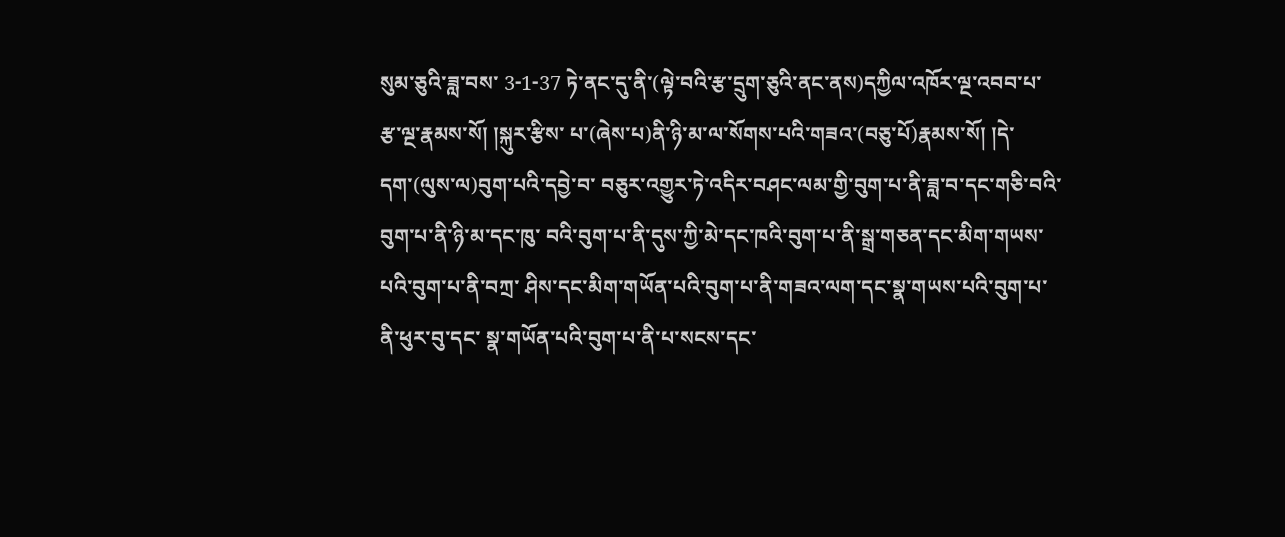སུམ་ཅུའི་ཟླ་བས་ 3-1-37 ཏེ་ནང་དུ་ནི་(ལྟེ་བའི་རྩ་དྲུག་ཅུའི་ནང་ནས)དཀྱིལ་འཁོར་ལྔ་འབབ་པ་རྩ་ལྔ་རྣམས་སོ། །སྐུར་རྩིས་ པ་(ཞེས་པ)ནི་ཉི་མ་ལ་སོགས་པའི་གཟའ་(བཅུ་པོ)རྣམས་སོ། །དེ་དག་(ལུས་ལ)བུག་པའི་དབྱེ་བ་ བཅུར་འགྱུར་ཏེ་འདིར་བཤང་ལམ་གྱི་བུག་པ་ནི་ཟླ་བ་དང་གཅི་བའི་བུག་པ་ནི་ཉི་མ་དང་ཁུ་ བའི་བུག་པ་ནི་དུས་ཀྱི་མེ་དང་ཁའི་བུག་པ་ནི་སྒྲ་གཅན་དང་མིག་གཡས་པའི་བུག་པ་ནི་བཀྲ་ ཤིས་དང་མིག་གཡོན་པའི་བུག་པ་ནི་གཟའ་ལག་དང་སྣ་གཡས་པའི་བུག་པ་ནི་ཕུར་བུ་དང་ སྣ་གཡོན་པའི་བུག་པ་ནི་པ་སངས་དང་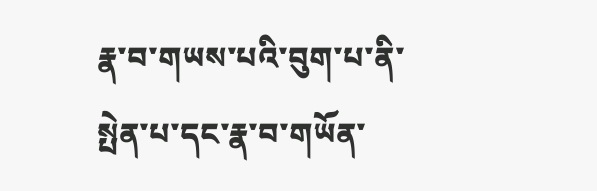རྣ་བ་གཡས་པའི་བུག་པ་ནི་སྤེན་པ་དང་རྣ་བ་གཡོན་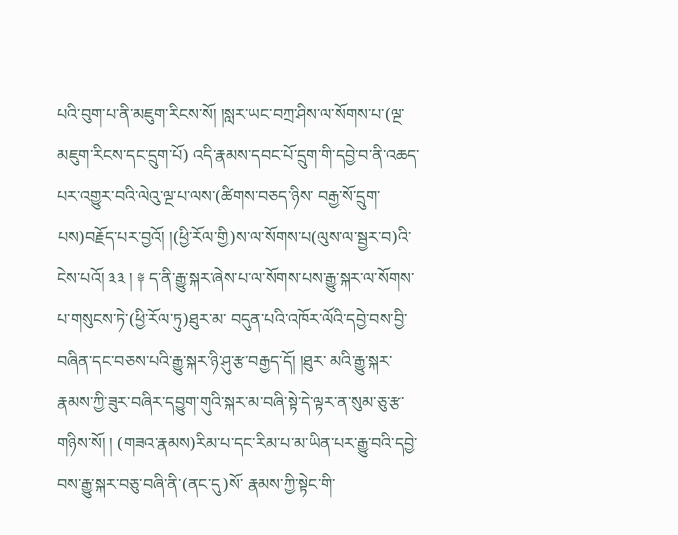པའི་བུག་པ་ནི་མཇུག་རིངས་སོ། །སླར་ཡང་བཀྲ་ཤིས་ལ་སོགས་པ་(ལྔ་མཇུག་རིངས་དང་དྲུག་པོ) འདི་རྣམས་དབང་པོ་དྲུག་གི་དབྱེ་བ་ནི་འཆད་པར་འགྱུར་བའི་ལེའུ་ལྔ་པ་ལས་(ཚིགས་བཅད་ཉིས་ བརྒྱ་སོ་དྲུག་པས)བརྗོད་པར་བྱའོ། །(ཕྱི་རོལ་གྱི)ས་ལ་སོགས་པ(ལུས་ལ་སྦྱར་བ)འི་ངེས་པའོ། ༣༣ ། ༈ ད་ནི་རྒྱུ་སྐར་ཞེས་པ་ལ་སོགས་པས་རྒྱུ་སྐར་ལ་སོགས་པ་གསུངས་ཏེ་(ཕྱི་རོལ་ཏུ)ཐུར་མ་ བདུན་པའི་འཁོར་ལོའི་དབྱེ་བས་བྱི་བཞིན་དང་བཅས་པའི་རྒྱུ་སྐར་ཉི་ཤུ་རྩ་བརྒྱད་དོ། །ཐུར་ མའི་རྒྱུ་སྐར་རྣམས་ཀྱི་ཟུར་བཞིར་དབྱུག་གུའི་སྐར་མ་བཞི་སྟེ་དེ་ལྟར་ན་སུམ་ཅུ་རྩ་གཉིས་སོ། ། (གཟའ་རྣམས)རིམ་པ་དང་རིམ་པ་མ་ཡིན་པར་རྒྱུ་བའི་དབྱེ་བས་རྒྱུ་སྐར་བཅུ་བཞི་ནི་(ནང་དུ)སོ་ རྣམས་ཀྱི་སྟེང་གི་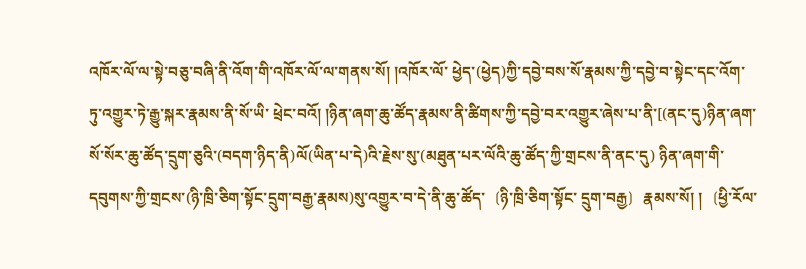འཁོར་ལོ་ལ་སྟེ་བཅུ་བཞི་ནི་འོག་གི་འཁོར་ལོ་ལ་གནས་སོ། །འཁོར་ལོ་ ཕྱེད་(ཕྱེད)ཀྱི་དབྱེ་བས་སོ་རྣམས་ཀྱི་དབྱེ་བ་སྟེང་དང་འོག་ཏུ་འགྱུར་ཏེ་རྒྱུ་སྐར་རྣམས་ནི་སོ་ཡི་ ཕྲེང་བའོ། །ཉིན་ཞག་ཆུ་ཚོད་རྣམས་ནི་ཚིགས་ཀྱི་དབྱེ་བར་འགྱུར་ཞེས་པ་ནི་[(ནང་དུ)ཉིན་ཞག་ སོ་སོར་ཆུ་ཚོད་དྲུག་ཅུའི་(བདག་ཉིད་ནི)ལོ(ཡིན་པ་དེ)འི་རྗེས་སུ་(མཐུན་པར་ལོའི་ཆུ་ཚོད་ཀྱི་གྲངས་ནི་ནང་དུ) ཉིན་ཞག་གི་དབུགས་ཀྱི་གྲངས་(ཉི་ཁྲི་ཅིག་སྟོང་དྲུག་བརྒྱ་རྣམས)སུ་འགྱུར་བ་དེ་ནི་ཆུ་ཚོད་〔ཉི་ཁྲི་ཅིག་སྟོང་ དྲུག་བརྒྱ〕རྣམས་སོ། །〔ཕྱི་རོལ་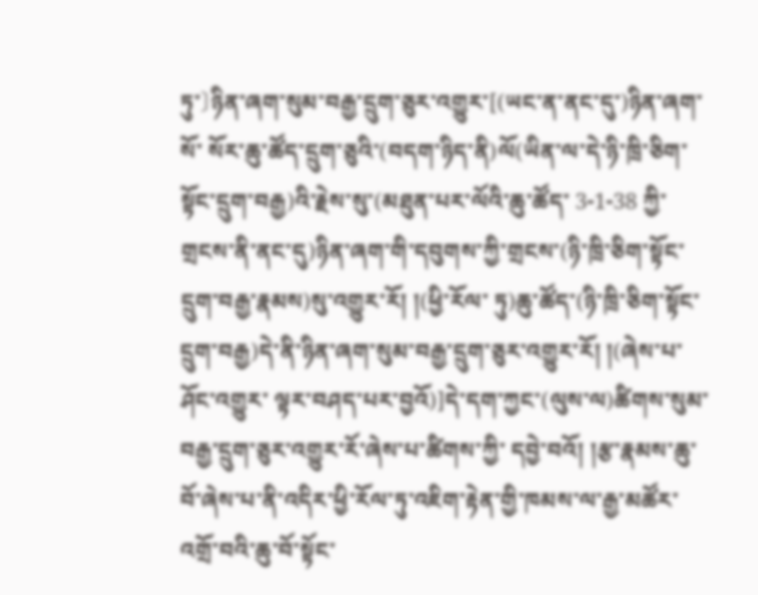ཏུ་〕ཉིན་ཞག་སུམ་བརྒྱ་དྲུག་ཅུར་འགྱུར་[(ཡང་ན་ནང་དུ་)ཉིན་ཞག་སོ་ སོར་ཆུ་ཚོད་དྲུག་ཅུའི་(བདག་ཉིད་ནི)ལོ(ཡིན་ལ་དེ་ཉི་ཁྲི་ཅིག་སྟོང་དྲུག་བརྒྱ)འི་རྗེས་སུ་(མཐུན་པར་ལོའི་ཆུ་ཚོད་ 3-1-38 ཀྱི་གྲངས་ནི་ནང་དུ)ཉིན་ཞག་གི་དབུགས་ཀྱི་གྲངས་(ཉི་ཁྲི་ཅིག་སྟོང་དྲུག་བརྒྱ་རྣམས)སུ་འགྱུར་རོ། །(ཕྱི་རོལ་ ཏུ)ཆུ་ཚོད་(ཉི་ཁྲི་ཅིག་སྟོང་དྲུག་བརྒྱ)དེ་ནི་ཉིན་ཞག་སུམ་བརྒྱ་དྲུག་ཅུར་འགྱུར་རོ། །(ཞེས་པ་ཤོང་འགྱུར་ ལྟར་བཤད་པར་བྱའོ)]དེ་དག་ཀྱང་(ལུས་ལ)ཚིགས་སུམ་བརྒྱ་དྲུག་ཅུར་འགྱུར་རོ་ཞེས་པ་ཚིགས་ཀྱི་ དབྱེ་བའོ། །རྩ་རྣམས་ཆུ་བོ་ཞེས་པ་ནི་འདིར་ཕྱི་རོལ་ཏུ་འཇིག་རྟེན་གྱི་ཁམས་ལ་རྒྱ་མཚོར་ འགྲོ་བའི་ཆུ་བོ་སྟོང་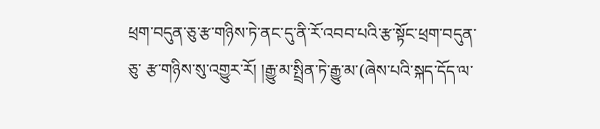ཕྲག་བདུན་ཅུ་རྩ་གཉིས་ཏེ་ནང་དུ་ནི་རོ་འབབ་པའི་རྩ་སྟོང་ཕྲག་བདུན་ཅུ་ རྩ་གཉིས་སུ་འགྱུར་རོ། །རྒྱུ་མ་སྤྲིན་ཏེ་རྒྱུ་མ་(ཞེས་པའི་སྐད་དོད་ལ་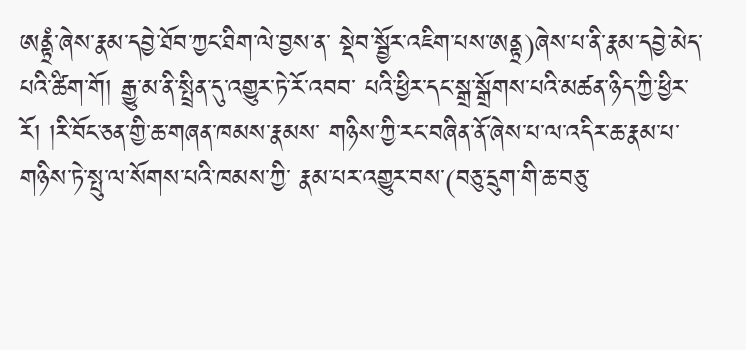ཨནྟྲཾ་ཞེས་རྣམ་དབྱེ་ཐོབ་ཀྱང་ཐིག་ལེ་བྱས་ན་ སྡེབ་སྦྱོར་འཇིག་པས་ཨནྟྲ)ཞེས་པ་ནི་རྣམ་དབྱེ་མེད་པའི་ཚིག་གོ། རྒྱུ་མ་ནི་སྤྲིན་དུ་འགྱུར་ཏེ་རོ་འབབ་ པའི་ཕྱིར་དང་སྒྲ་སྒྲོགས་པའི་མཚན་ཉིད་ཀྱི་ཕྱིར་རོ། །རི་བོང་ཅན་གྱི་ཆ་གཞན་ཁམས་རྣམས་ གཉིས་ཀྱི་རང་བཞིན་ནོ་ཞེས་པ་ལ་འདིར་ཆ་རྣམ་པ་གཉིས་ཏེ་སྤུ་ལ་སོགས་པའི་ཁམས་ཀྱི་ རྣམ་པར་འགྱུར་བས་(བཅུ་དྲུག་གི་ཆ་བཅུ་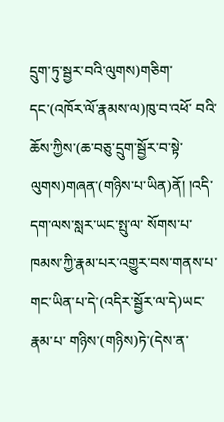དྲུག་ཏུ་སྦྱར་བའི་ལུགས)གཅིག་དང་(འཁོར་ལོ་རྣམས་ལ)ཁུ་བ་འཕོ་ བའི་ཆོས་ཀྱིས་(ཆ་བཅུ་དྲུག་སྦྱོར་བ་སྟེ་ལུགས)གཞན་(གཉིས་པ་ཡིན)ནོ། །འདི་དག་ལས་སླར་ཡང་སྤུ་ལ་ སོགས་པ་ཁམས་ཀྱི་རྣམ་པར་འགྱུར་བས་གནས་པ་གང་ཡིན་པ་དེ་(འདིར་སྦྱོར་ལ་དེ)ཡང་རྣམ་པ་ གཉིས་(གཉིས)ཏེ་(དེས་ན་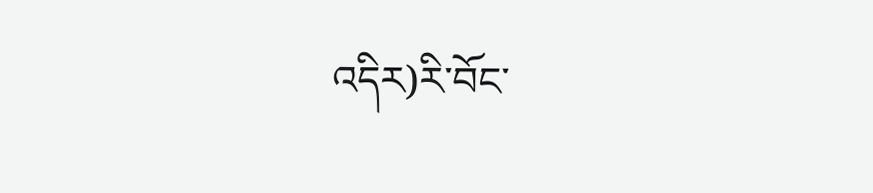འདིར)རི་བོང་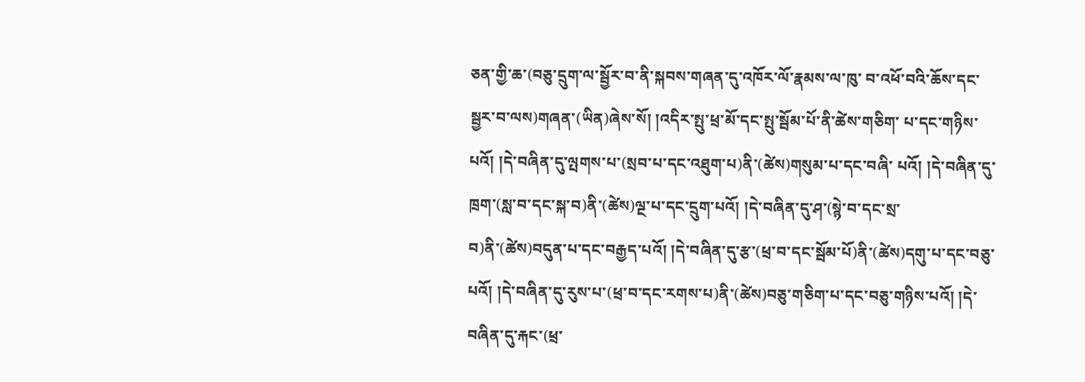ཅན་གྱི་ཆ་(བཅུ་དྲུག་ལ་སྦྱོར་བ་ནི་སྐབས་གཞན་དུ་འཁོར་ལོ་རྣམས་ལ་ཁུ་ བ་འཕོ་བའི་ཆོས་དང་སྦྱར་བ་ལས)གཞན་(ཡིན)ཞེས་སོ། །འདིར་སྤུ་ཕྲ་མོ་དང་སྤུ་སྦོམ་པོ་ནི་ཚེས་གཅིག་ པ་དང་གཉིས་པའོ། །དེ་བཞིན་དུ་ལྤགས་པ་(སྲབ་པ་དང་འཐུག་པ)ནི་(ཚེས)གསུམ་པ་དང་བཞི་ པའོ། །དེ་བཞིན་དུ་ཁྲག་(སླ་བ་དང་སྐ་བ)ནི་(ཚེས)ལྔ་པ་དང་དྲུག་པའོ། །དེ་བཞིན་དུ་ཤ་(སྙེ་བ་དང་སྲ་ བ)ནི་(ཚེས)བདུན་པ་དང་བརྒྱད་པའོ། །དེ་བཞིན་དུ་རྩ་(ཕྲ་བ་དང་སྦོམ་པོ)ནི་(ཚེས)དགུ་པ་དང་བཅུ་ པའོ། །དེ་བཞིན་དུ་རུས་པ་(ཕྲ་བ་དང་རགས་པ)ནི་(ཚེས)བཅུ་གཅིག་པ་དང་བཅུ་གཉིས་པའོ། །དེ་ བཞིན་དུ་རྐང་(ཕྲ་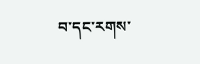བ་དང་རགས་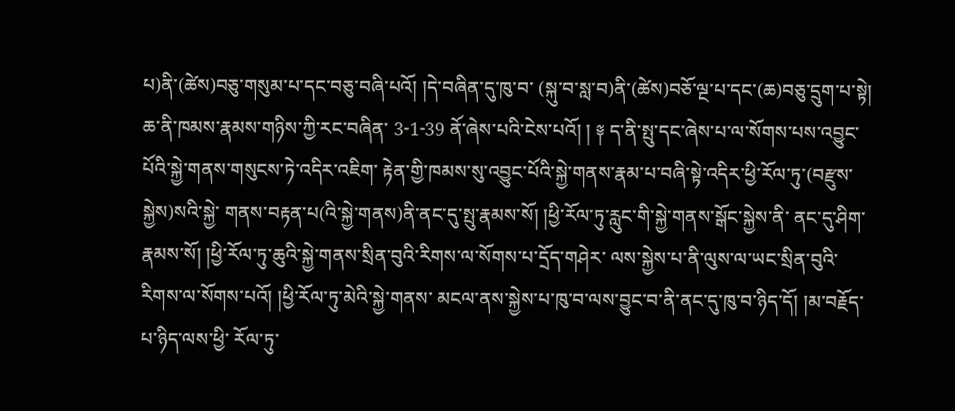པ)ནི་(ཚེས)བཅུ་གསུམ་པ་དང་བཅུ་བཞི་པའོ། །དེ་བཞིན་དུ་ཁུ་བ་ (སྐུ་བ་སླ་བ)ནི་(ཚེས)བཅོ་ལྔ་པ་དང་(ཆ)བཅུ་དྲུག་པ་སྟེ། ཆ་ནི་ཁམས་རྣམས་གཉིས་ཀྱི་རང་བཞིན་ 3-1-39 ནོ་ཞེས་པའི་ངེས་པའོ། ། ༈ ད་ནི་སྤུ་དང་ཞེས་པ་ལ་སོགས་པས་འབྱུང་པོའི་སྐྱེ་གནས་གསུངས་ཏེ་འདིར་འཇིག་ རྟེན་གྱི་ཁམས་སུ་འབྱུང་པོའི་སྐྱེ་གནས་རྣམ་པ་བཞི་སྟེ་འདིར་ཕྱི་རོལ་ཏུ་(བརྫུས་སྐྱེས)སའི་སྐྱེ་ གནས་བརྟན་པ(འི་སྐྱེ་གནས)ནི་ནང་དུ་སྤུ་རྣམས་སོ། །ཕྱི་རོལ་ཏུ་རླུང་གི་སྐྱེ་གནས་སྒོང་སྐྱེས་ནི་ ནང་དུ་ཤིག་རྣམས་སོ། །ཕྱི་རོལ་ཏུ་ཆུའི་སྐྱེ་གནས་སྲིན་བུའི་རིགས་ལ་སོགས་པ་དྲོད་གཤེར་ ལས་སྐྱེས་པ་ནི་ལུས་ལ་ཡང་སྲིན་བུའི་རིགས་ལ་སོགས་པའོ། །ཕྱི་རོལ་ཏུ་མེའི་སྐྱེ་གནས་ མངལ་ནས་སྐྱེས་པ་ཁུ་བ་ལས་བྱུང་བ་ནི་ནང་དུ་ཁུ་བ་ཉིད་དོ། །མ་བརྗོད་པ་ཉིད་ལས་ཕྱི་ རོལ་ཏུ་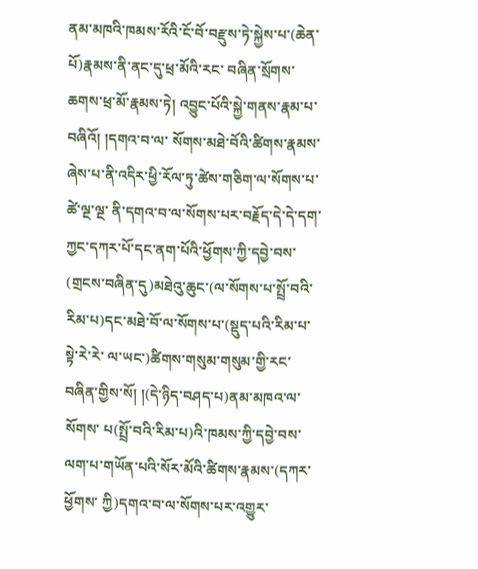ནམ་མཁའི་ཁམས་རོའི་ངོ་བོ་བརྫུས་ཏེ་སྐྱེས་པ་(ཆེན་པོ)རྣམས་ནི་ནང་དུ་ཕྲ་མོའི་རང་ བཞིན་སྲོགས་ཆགས་ཕྲ་མོ་རྣམས་ཏེ། འབྱུང་པོའི་སྐྱེ་གནས་རྣམ་པ་བཞིའོ། །དགའ་བ་ལ་ སོགས་མཐེ་བོའི་ཚིགས་རྣམས་ཞེས་པ་ནི་འདིར་ཕྱི་རོལ་ཏུ་ཚེས་གཅིག་ལ་སོགས་པ་ཚེ་ལྔ་ལྔ་ ནི་དགའ་བ་ལ་སོགས་པར་བརྗོད་དེ་དེ་དག་ཀྱང་དཀར་པོ་དང་ནག་པོའི་ཕྱོགས་ཀྱི་དབྱེ་བས་ (གྲངས་བཞིན་དུ)མཐེའུ་ཆུང་(ལ་སོགས་པ་སྤྲོ་བའི་རིམ་པ)དང་མཐེ་བོ་ལ་སོགས་པ་(སྡུད་པའི་རིམ་པ་སྟེ་རེ་རེ་ ལ་ཡང་)ཚིགས་གསུམ་གསུམ་གྱི་རང་བཞིན་གྱིས་སོ། །(དེ་ཉིད་བཤད་པ)ནམ་མཁའ་ལ་སོགས་ པ(སྤྲོ་བའི་རིམ་པ)འི་ཁམས་ཀྱི་དབྱེ་བས་ལག་པ་གཡོན་པའི་སོར་མོའི་ཚིགས་རྣམས་(དཀར་ཕྱོགས་ ཀྱི)དགའ་བ་ལ་སོགས་པར་འགྱུར་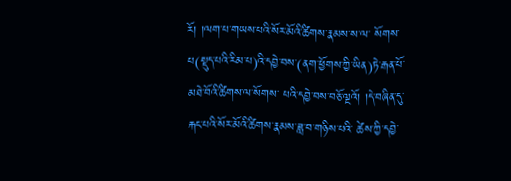རོ། །ལག་པ་གཡས་པའི་སོར་མོའི་ཚིགས་རྣམས་ས་ལ་ སོགས་པ(སྡུད་པའི་རིམ་པ)འི་དབྱེ་བས་(ནག་ཕྱོགས་ཀྱི་ཡིན)ཏེ་རྒན་པོ་མཐེ་བོའི་ཚིགས་ལ་སོགས་ པའི་དབྱེ་བས་བཅོ་ལྔའོ། །དེ་བཞིན་དུ་རྐང་པའི་སོར་མོའི་ཚིགས་རྣམས་ཟླ་བ་གཉིས་པའི་ ཚེས་ཀྱི་དབྱེ་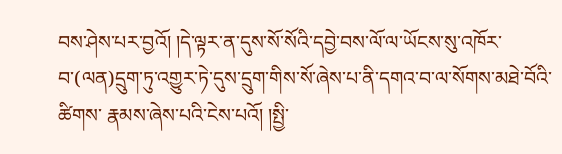བས་ཤེས་པར་བྱའོ། །དེ་ལྟར་ན་དུས་སོ་སོའི་དབྱེ་བས་ལོ་ལ་ཡོངས་སུ་འཁོར་ བ་(ལན)དྲུག་ཏུ་འགྱུར་ཏེ་དུས་དྲུག་གིས་སོ་ཞེས་པ་ནི་དགའ་བ་ལ་སོགས་མཐེ་བོའི་ཚིགས་ རྣམས་ཞེས་པའི་ངེས་པའོ། །སྤྱི་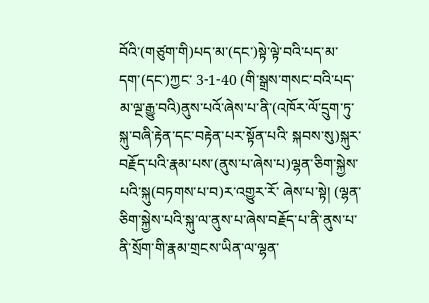བོའི་(གཙུག་གི)པད་མ་(དང་)སྟེ་ལྟེ་བའི་པད་མ་དག་(དང་)ཀྱང་ 3-1-40 (གི་སྒྲས་གསང་བའི་པད་མ་ལྔ་རྒྱུ་བའི)ནུས་པའོ་ཞེས་པ་ནི་(འཁོར་ལོ་དྲུག་ཏུ་སྐུ་བཞི་རྟེན་དང་བརྟེན་པར་སྟོན་པའི་ སྐབས་སུ)སྐུར་བརྗོད་པའི་རྣམ་པས་(ནུས་པ་ཞེས་པ)ལྷན་ཅིག་སྐྱེས་པའི་སྐུ(བཏགས་པ་བ)ར་འགྱུར་རོ་ ཞེས་པ་སྟེ། (ལྷན་ཅིག་སྐྱེས་པའི་སྐུ་ལ་ནུས་པ་ཞེས་བརྗོད་པ་ནི་ནུས་པ་ནི་སྲོག་གི་རྣམ་གྲངས་ཡིན་ལ་ལྷན་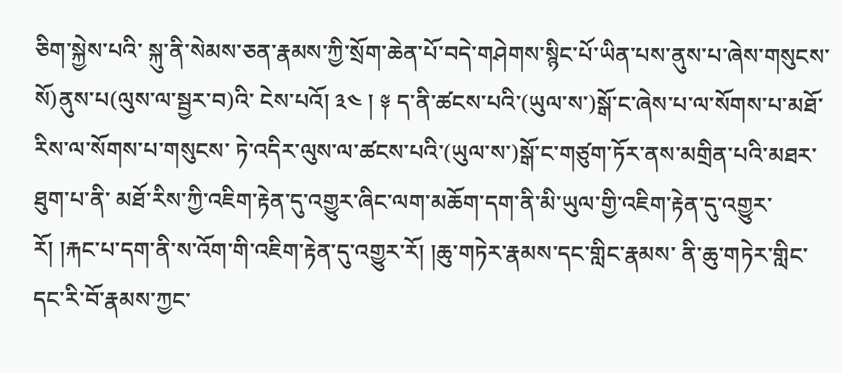ཅིག་སྐྱེས་པའི་ སྐུ་ནི་སེམས་ཅན་རྣམས་ཀྱི་སྲོག་ཆེན་པོ་བདེ་གཤེགས་སྙིང་པོ་ཡིན་པས་ནུས་པ་ཞེས་གསུངས་སོ)ནུས་པ(ལུས་ལ་སྦྱར་བ)འི་ ངེས་པའོ། ༣༤ ། ༈ ད་ནི་ཚངས་པའི་(ཡུལ་ས་)སྒོ་ང་ཞེས་པ་ལ་སོགས་པ་མཐོ་རིས་ལ་སོགས་པ་གསུངས་ ཏེ་འདིར་ལུས་ལ་ཚངས་པའི་(ཡུལ་ས་)སྒོ་ང་གཙུག་ཏོར་ནས་མགྲིན་པའི་མཐར་ཐུག་པ་ནི་ མཐོ་རིས་ཀྱི་འཇིག་རྟེན་དུ་འགྱུར་ཞིང་ལག་མཆོག་དག་ནི་མི་ཡུལ་གྱི་འཇིག་རྟེན་དུ་འགྱུར་ རོ། །རྐང་པ་དག་ནི་ས་འོག་གི་འཇིག་རྟེན་དུ་འགྱུར་རོ། །ཆུ་གཏེར་རྣམས་དང་གླིང་རྣམས་ ནི་ཆུ་གཏེར་གླིང་དང་རི་བོ་རྣམས་ཀྱང་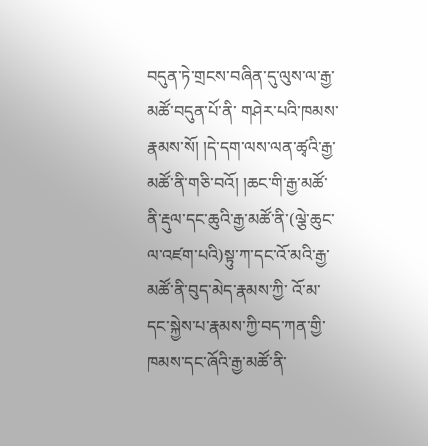བདུན་ཏེ་གྲངས་བཞིན་དུ་ལུས་ལ་རྒྱ་མཚོ་བདུན་པོ་ནི་ གཤེར་པའི་ཁམས་རྣམས་སོ། །དེ་དག་ལས་ལན་ཚྭའི་རྒྱ་མཚོ་ནི་གཅི་བའོ། །ཆང་གི་རྒྱ་མཚོ་ ནི་རྡུལ་དང་ཆུའི་རྒྱ་མཚོ་ནི་(ལྕེ་ཆུང་ལ་འཛག་པའི)སྟུ་ཀ་དང་འོ་མའི་རྒྱ་མཚོ་ནི་བུད་མེད་རྣམས་ཀྱི་ འོ་མ་དང་སྐྱེས་པ་རྣམས་ཀྱི་བད་ཀན་གྱི་ཁམས་དང་ཞོའི་རྒྱ་མཚོ་ནི་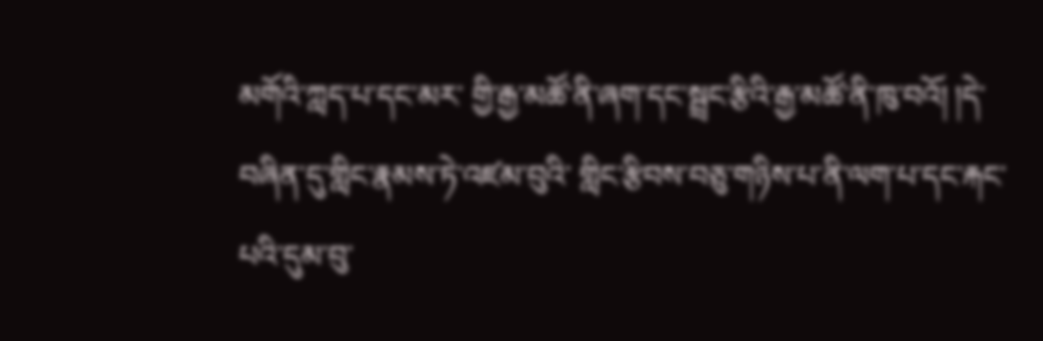མགོའི་ཀླད་པ་དང་མར་ གྱི་རྒྱ་མཚོ་ནི་ཞག་དང་སྦྲང་རྩིའི་རྒྱ་མཚོ་ནི་ཁུ་བའོ། །དེ་བཞིན་དུ་གླིང་རྣམས་ཏེ་འཛམ་བུའི་ གླིང་རྩིབས་བཅུ་གཉིས་པ་ནི་ལག་པ་དང་རྐང་པའི་དུམ་བུ་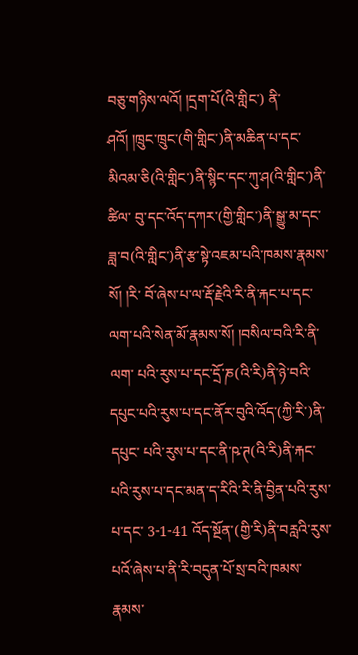བཅུ་གཉིས་ལའོ། །དྲག་པོ(འི་གླིང་) ནི་ཤའོ། །ཁྲུང་ཁྲུང་(གི་གླིང་)ནི་མཆིན་པ་དང་མིའམ་ཅི(འི་གླིང་)ནི་སྙིང་དང་ཀུ་ཤ(འི་གླིང་)ནི་ཚིལ་ བུ་དང་འོད་དཀར་(གྱི་གླིང་)ནི་སྒྱུ་མ་དང་ཟླ་བ(འི་གླིང་)ནི་རྩ་སྟེ་འཇམ་པའི་ཁམས་རྣམས་སོ། །རི་ བོ་ཞེས་པ་ལ་རྡོ་རྗེའི་རི་ནི་རྐང་པ་དང་ལག་པའི་སེན་མོ་རྣམས་སོ། །བསིལ་བའི་རི་ནི་ལག་ པའི་རུས་པ་དང་དྲོ་ཎ(འི་རི)ནི་ཉེ་བའི་དཔུང་པའི་རུས་པ་དང་ནོར་བུའི་འོད་(ཀྱི་རི་)ནི་དཔུང་ པའི་རུས་པ་དང་ནི་ཥ་ཊ(འི་རི)ནི་རྐང་པའི་རུས་པ་དང་མན་ད་རིའི་རི་ནི་བྱིན་པའི་རུས་པ་དང་ 3-1-41 འོད་སྔོན་(གྱི་རི)ནི་བརླའི་རུས་པའོ་ཞེས་པ་ནི་རི་བདུན་པོ་སྲ་བའི་ཁམས་རྣམས་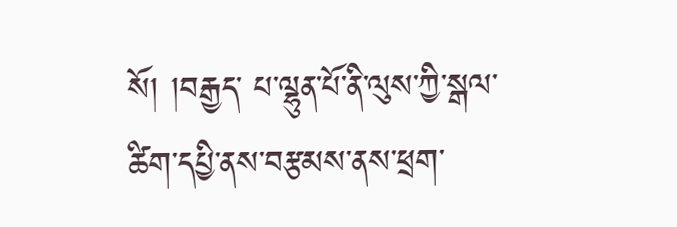སོ། །བརྒྱད་ པ་ལྷུན་པོ་ནི་ལུས་ཀྱི་སྒལ་ཚིག་དཔྱི་ནས་བརྩམས་ནས་ཕྲག་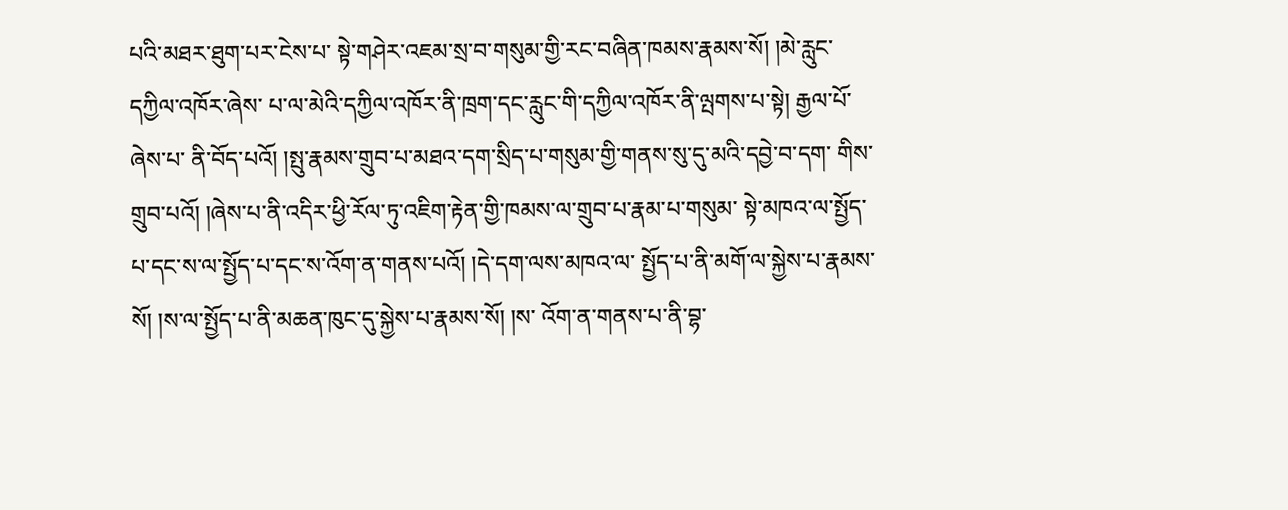པའི་མཐར་ཐུག་པར་ངེས་པ་ སྟེ་གཤེར་འཇམ་སྲ་བ་གསུམ་གྱི་རང་བཞིན་ཁམས་རྣམས་སོ། །མེ་རླུང་དཀྱིལ་འཁོར་ཞེས་ པ་ལ་མེའི་དཀྱིལ་འཁོར་ནི་ཁྲག་དང་རླུང་གི་དཀྱིལ་འཁོར་ནི་ལྤགས་པ་སྟེ། རྒྱལ་པོ་ཞེས་པ་ ནི་བོད་པའོ། །སྤུ་རྣམས་གྲུབ་པ་མཐའ་དག་སྲིད་པ་གསུམ་གྱི་གནས་སུ་དུ་མའི་དབྱེ་བ་དག་ གིས་གྲུབ་པའོ། །ཞེས་པ་ནི་འདིར་ཕྱི་རོལ་ཏུ་འཇིག་རྟེན་གྱི་ཁམས་ལ་གྲུབ་པ་རྣམ་པ་གསུམ་ སྟེ་མཁའ་ལ་སྤྱོད་པ་དང་ས་ལ་སྤྱོད་པ་དང་ས་འོག་ན་གནས་པའོ། །དེ་དག་ལས་མཁའ་ལ་ སྤྱོད་པ་ནི་མགོ་ལ་སྐྱེས་པ་རྣམས་སོ། །ས་ལ་སྤྱོད་པ་ནི་མཆན་ཁུང་དུ་སྐྱེས་པ་རྣམས་སོ། །ས་ འོག་ན་གནས་པ་ནི་བྷ་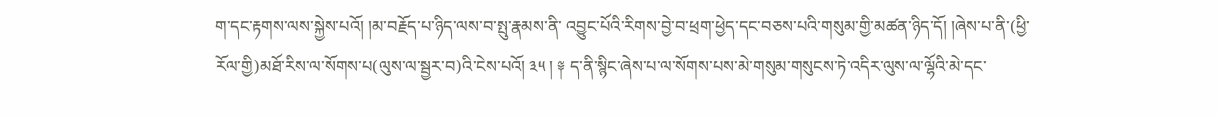ག་དང་རྟགས་ལས་སྐྱེས་པའོ། །མ་བརྗོད་པ་ཉིད་ལས་བ་སྤུ་རྣམས་ནི་ འབྱུང་པོའི་རིགས་བྱེ་བ་ཕྲག་ཕྱེད་དང་བཅས་པའི་གསུམ་གྱི་མཚན་ཉིད་དོ། །ཞེས་པ་ནི་(ཕྱི་ རོལ་གྱི)མཐོ་རིས་ལ་སོགས་པ(ལུས་ལ་སྦྱར་བ)འི་ངེས་པའོ། ༣༥ ། ༈ ད་ནི་སྙིང་ཞེས་པ་ལ་སོགས་པས་མེ་གསུམ་གསུངས་ཏེ་འདིར་ལུས་ལ་ལྷོའི་མེ་དང་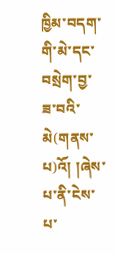ཁྱིམ་བདག་གི་མེ་དང་བསྲེག་བྱ་ཟ་བའི་མེ(གནས་པ)འོ། །ཞེས་པ་ནི་ངེས་པ་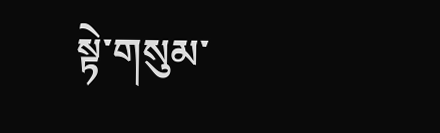སྟེ་གསུམ་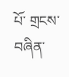པོ་ གྲངས་བཞིན་